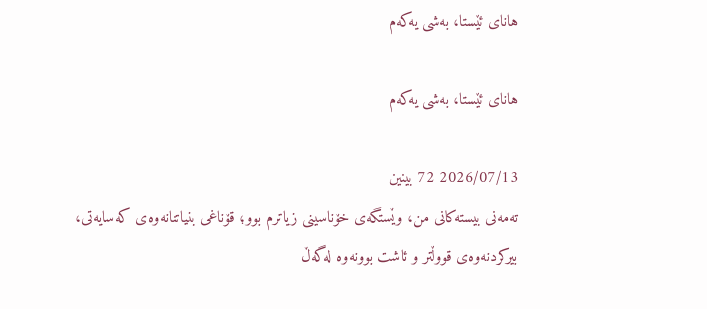هانای ئێستا، بەشی یەکەم

هانای ئێستا، بەشی یەکەم

2026/07/13 72 بینین
تەمەنی بیستەکانی من، وێستگەی خۆناسینی زیاترم بوو؛ قۆناغی بنیاتنانەوەی کەسایەتی، بیرکردنەوەی قووڵتر و ئاشت بوونەوە لەگەڵ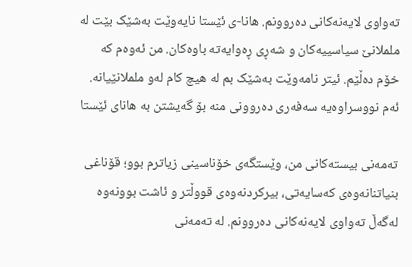تەواوی لایەنەکانی دەروونم. هانا-ی ئێستا نایەوێت بەشێک بێت لە ململانێ سیاسییەکان و شەڕی ڕەوایەتە باوەکان. من ئەوەم کە خۆم دەڵێم. ئیتر نامەوێت بەشێک بم لە هیچ کام لەو ململانێیانە. ئەم نووسراوەیە سەفەری دەروونی منە بۆ گەیشتن بە هانای ئێستا

تەمەنی بیستەکانی من، وێستگەی خۆناسینی زیاترم بوو؛ قۆناغی بنیاتنانەوەی کەسایەتی، بیرکردنەوەی قووڵتر و ئاشت بوونەوە لەگەڵ تەواوی لایەنەکانی دەروونم. لە تەمەنی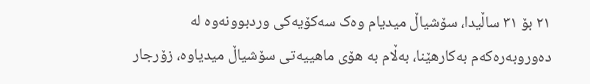٢١ بۆ ٣١ ساڵیدا، سۆشیاڵ میدیام وەک سەکۆیەکی وردبوونەوە لە دەوروبەرەکەم بەکارهێنا، بەڵام بە هۆی ماهییەتی سۆشیاڵ میدیاوە، زۆرجار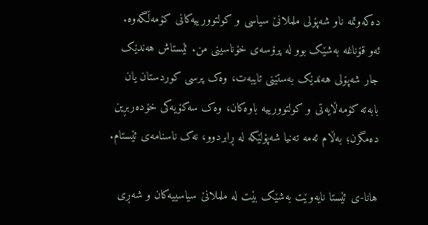دەکەوتمە ناو شەپۆلی ململانێ سیاسی و کولتوورییەکانی کۆمەڵگەوە. ئەو قۆناغە بەشێک بوو لە پرۆسەی خۆناسینی من. ئێستاش هەندێک جار شەپۆلی هەندێک بەستێنی تایبەت، وەک پرسی کوردستان یان بابەتە کۆمەڵایەتی و کولتوورییە باوەکان، وەک سەکۆیەکی خۆدەربڕین دەمگرن؛ بەڵام ئەمە تەنیا شەپۆلێکە لە ڕابردوو، نەک ناسنامەی ئێستام.

هانا-ی ئێستا نایەوێت بەشێک بێت لە ململانێ سیاسییەکان و شەڕی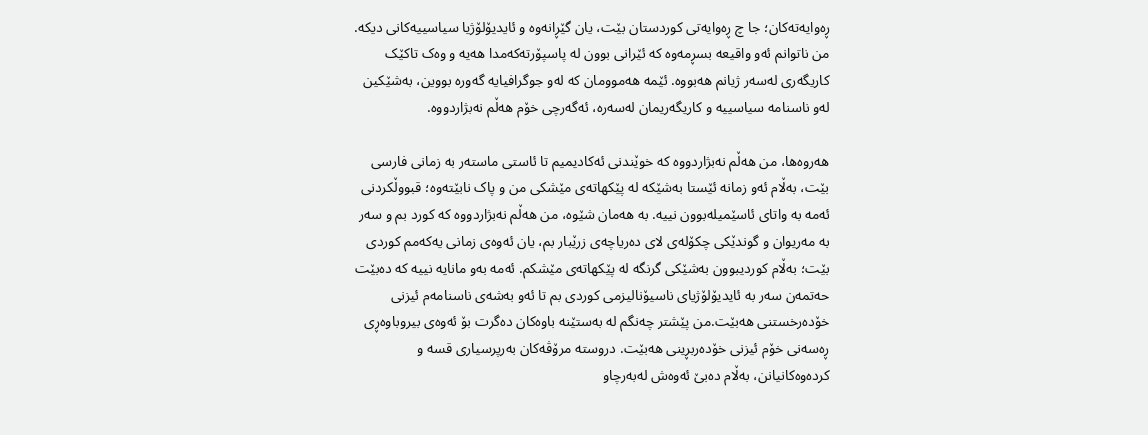ڕەوایەتەکان؛ جا چ ڕەوایەتی کوردستان بێت، یان گێڕانەوە و ئایدیۆلۆژیا سیاسییەکانی دیکە. من ناتوانم ئەو واقیعە بسڕمەوە کە ئێرانی بوون لە پاسپۆرتەکەمدا هەیە و وەک تاکێک کاریگەری لەسەر ژیانم هەبووە. ئێمە هەموومان کە لەو جوگرافیایە گەورە بووین، بەشێکین لەو ناسنامە سیاسییە و کاریگەریمان لەسەرە، ئەگەرچی خۆم هەڵم نەبژاردووە.

هەروەها، من هەڵم نەبژاردووە کە خوێندنی ئەکادیمیم تا ئاستی ماستەر بە زمانی فارسی بێت، بەڵام ئەو زمانە ئێستا بەشێکە لە پێکهاتەی مێشکی من و پاک نابێتەوە؛ قبووڵکردنی ئەمە بە واتای ئاسێمیلەبوون نییە. بە هەمان شێوە، من هەڵم نەبژاردووە کە کورد بم و سەر بە مەریوان و گوندێکی چکۆلەی لای دەریاچەی زرێبار بم، یان ئەوەی زمانی یەکەمم کوردی بێت؛ بەڵام کوردیبوون بەشێکی گرنگە لە پێکهاتەی مێشکم. ئەمە بەو مانایە نییە کە دەبێت حەتمەن سەر بە ئایدیۆلۆژیای ناسیۆنالیزمی کوردی بم تا ئەو بەشەی ناسنامەم ئیزنی خۆدەرخستنی هەبێت.من پێشتر چەنگم لە بەستێنە باوەکان دەگرت بۆ ئەوەی بیروباوەڕی ڕەسەنی خۆم ئیزنی خۆدەربڕینی هەبێت. دروستە مرۆڤەکان بەرپرسیاری قسە و کردەوەکانیانن، بەڵام دەبێ ئەوەش لەبەرچاو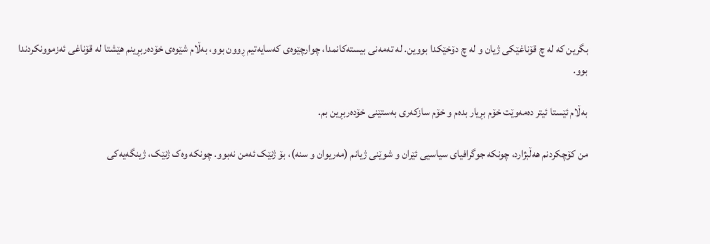بگرین کە لە چ قۆناغێکی ژیان و لە چ دۆخێکدا بووین. لە تەمەنی بیستەکانمدا، چوارچێوەی کەسایەتیم ڕوون بوو، بەڵام شێوەی خۆدەربڕینم هێشتا لە قۆناغی ئەزموونکردندا بوو.

بەڵام ئێستا ئیتر دەمەوێت خۆم بڕیار بدەم و خۆم سازکەری بەستێنی خۆدەربڕین بم.

من کۆچکردنم هەڵبژارد، چونکە جوگرافیای سیاسیی ئێران و شوێنی ژیانم (مەریوان و سنە)، بۆ ژنێک ئەمن نەبوو. چونکە وەک ژنێک، ژینگەیەکی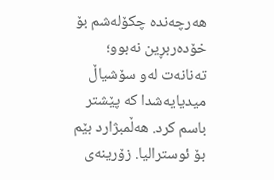هەرچەندە چکۆلەشم بۆ خۆدەربڕین نەبوو؛ تەنانەت لەو سۆشیاڵ میدیایەشدا کە پێشتر باسم کرد. هەڵمبژارد بێم بۆ ئوسترالیا. زۆرینەی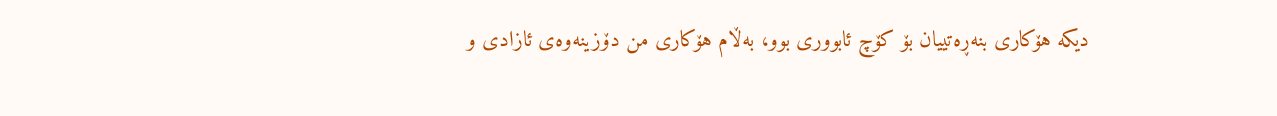دیکە هۆکاری بنەڕەتییان بۆ کۆچ ئابووری بوو، بەڵام هۆکاری من دۆزینەوەی ئازادی و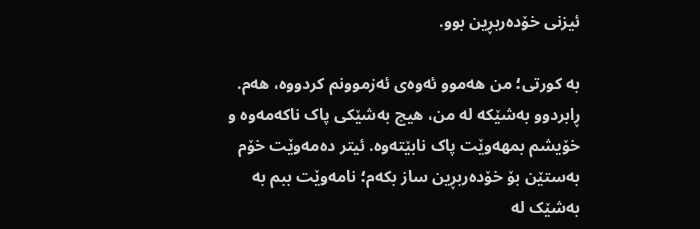ئیزنی خۆدەربڕین بوو.

بە کورتی؛ من هەموو ئەوەی ئەزموونم کردووە، هەم. ڕابردوو بەشێکە لە من، هیچ بەشێکی پاک ناکەمەوە و خۆیشم بمهەوێت پاک نابێتەوە. ئیتر دەمەوێت خۆم بەستێن بۆ خۆدەربڕین ساز بکەم؛ نامەوێت ببم بە بەشێک لە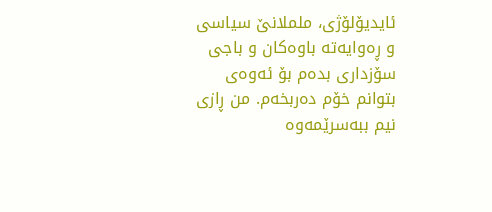ئایدیۆلۆژی، ململانێ سیاسی و ڕەوایەتە باوەکان و باجی سۆزداری بدەم بۆ ئەوەی بتوانم خۆم دەربخەم. من ڕازی نیم ببەسرێمەوە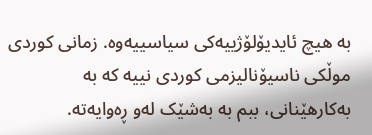بە هیچ ئایدیۆلۆژییەکی سیاسییەوە. زمانی کوردی موڵکی ناسیۆنالیزمی کوردی نییە کە بە بەکارهێنانی، ببم بە بەشێک لەو ڕەوایەتە.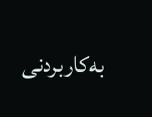بەکاربردنی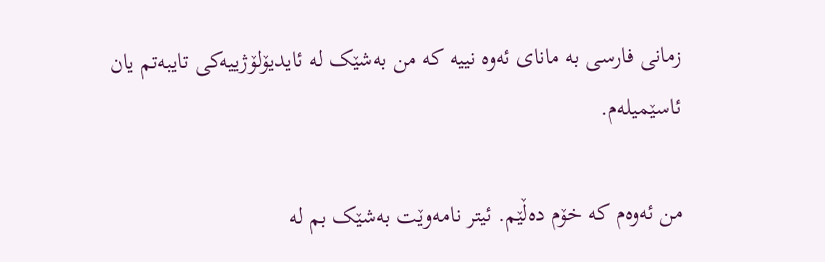زمانی فارسی بە مانای ئەوە نییە کە من بەشێک لە ئایدیۆلۆژییەکی تایبەتم یان ئاسێمیلەم.

من ئەوەم کە خۆم دەڵێم. ئیتر نامەوێت بەشێک بم لە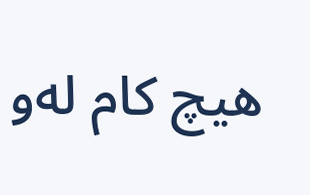هیچ کام لەو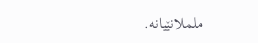ململانێیانە.